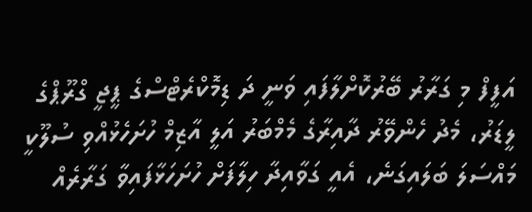އަފީފް މި ގަރާރު ބޭރުކޮށްލާފައި ވަނީ ދަ ޑިމޮކްރެޓްސްގެ ޕީޖީ ގްރޫޕްގެ ލީޑަރު، މެދު ހެންވޭރު ދާއިރާގެ މެމްބަރު އަލީ އާޒިމް ހުށަހެޅުއްވި ސުލޫކީ މައްސަލަ ބަލައިގަނެ، އެއީ ގަވާއިދާ ހިލާފަށް ހުށަހަޅާފައިވާ ގަރާރެއް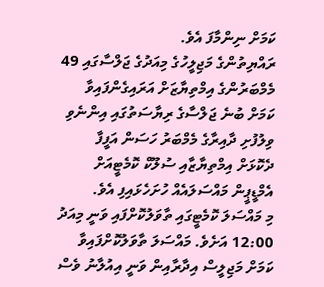ކަމަށް ނިންމާފަ އެވެ.
ރައްޔިތުންގެ މަޖިލީހުގެ މިއަދުގެ ޖަލްސާގައި 49 މެމްބަރުންގެ އިމްތިޔާޒަށް އަރައިގެންފައިވާ ކަމަށް ބުނެ ޖަލްސާގެ ރިޔާސަތުގައި އިންނެވި ވިލުފުށި ދާއިރާގެ މެމްބަރު ހަސަން އަފީފާ ދެކޮޅަށް އިމްތިޔާޒާއި ސުލޫކް ކޮމެޓީއަށް އެމްޑީޕީން މައްސަލައެއް ހުށަހެޅައިފި އެވެ.
މި މައްސަލަ ކޮމެޓީގައި ތާވަލުކޮށްފައި ވަނީ މިއަދު 12:00 އަށެވެ. މައްސަލަ ތާވަލުކޮށްފައިވާ ކަމަށް މަޖިލީސް އިދާރާއިން ވަނީ އިއުލާނު ވެސް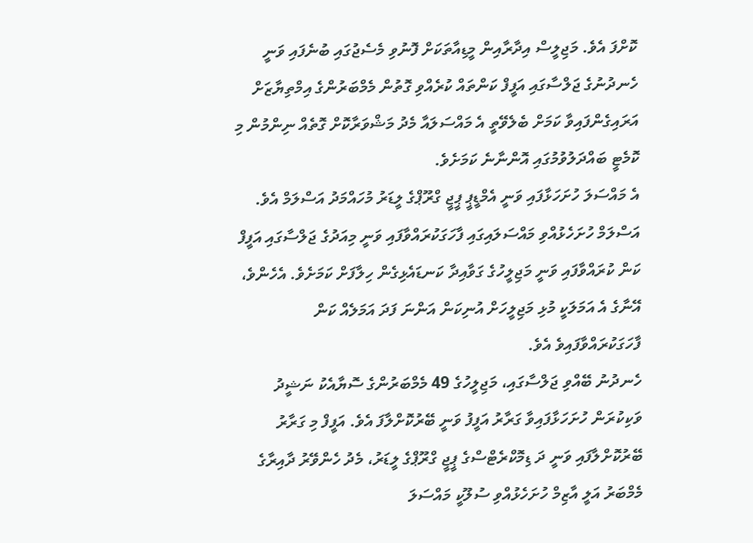ކޮށްފަ އެވެ. މަޖިލީސް އިދާރާއިން މީޑިއާތަކަށް ފޮނުވި މެސެޖުގައި ބުނެފައި ވަނީ ހެނދުނުގެ ޖަލްސާގައި އަފީފް ކަންތައް ކުރެއްވި ގޮތުން މެމްބަރުންގެ އިމްތިޔާޒަށް އަރައިގެންފައިވާ ކަމަށް ބެލެވޭތީ އެ މައްސަލައާ މެދު މަޝްވަރާކޮށް ގޮތެއް ނިންމުން މި ކޮމެޓީ ބައްދަލުވުމުގައި އޮންނާނެ ކަމަށެވެ.
އެ މައްސަލަ ހުށަހަޅާފައި ވަނީ އެމްޑީޕީ ޕީޖީ ގްރޫޕްގެ ލީޑަރު މުހައްމަދު އަސްލަމް އެވެ. އަސްލަމް ހުށަހެޅުއްވި މައްސަލައިގައި ފާހަގަކުރައްވާފައި ވަނީ މިއަދުގެ ޖަލްސާގައި އަފީފް ކަން ކުރައްވާފައި ވަނީ މަޖިލީހުގެ ގަވާއިދާ ކަނޑައެޅިގެން ހިލާފަށް ކަމަށެވެ. އެހެންވެ، އޭނާގެ އެ އަމަލަކީ މުޅި މަޖިލީހަށް އުނިކަން އަންނަ ފަދަ އަމަލެއް ކަން ފާހަގަކުރައްވާފައިވެ އެވެ.
ހެނދުނު ބޭއްވި ޖަލްސާގައި، މަޖިލީހުގެ 49 މެމްބަރުންގެ ސޮޔާއެކު ނަޝީދު ވަކިކުރަން ހުށަހަޅާފައިވާ ގަރާރު އަފީފު ވަނީ ބޭރުކޮށްލާފަ އެވެ. އަފީފް މި ގަރާރު ބޭރުކޮށްލާފައި ވަނީ ދަ ޑިމޮކްރެޓްސްގެ ޕީޖީ ގްރޫޕްގެ ލީޑަރު، މެދު ހެންވޭރު ދާއިރާގެ މެމްބަރު އަލީ އާޒިމް ހުށަހެޅުއްވި ސުލޫކީ މައްސަލަ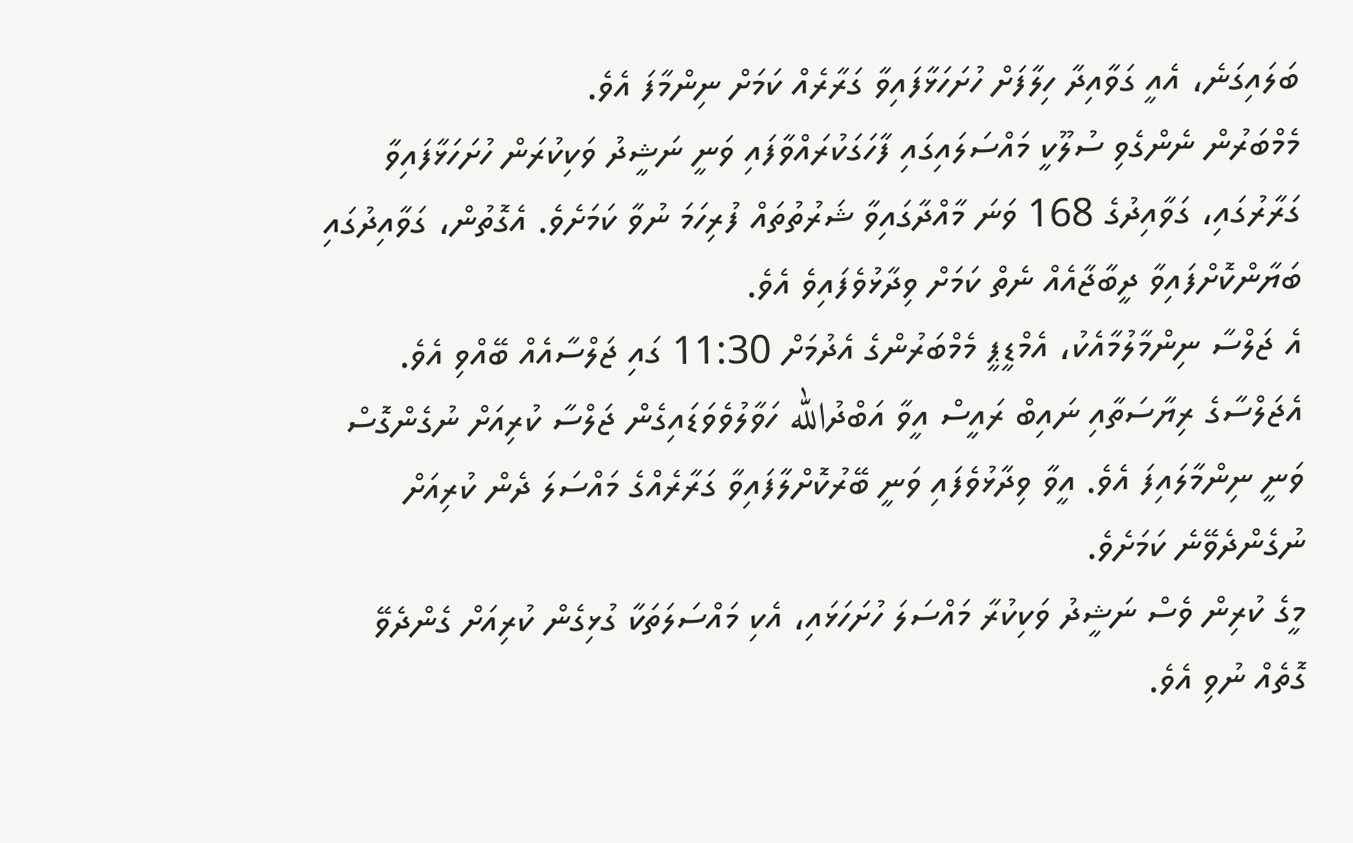ބަލައިގަނެ، އެއީ ގަވާއިދާ ހިލާފަށް ހުށަހަޅާފައިވާ ގަރާރެއް ކަމަށް ނިންމާފަ އެވެ.
މެމްބަރުން ނެންގެވި ސުލޫކީ މައްސަލައިގައި ފާހަގަކުރައްވާފައި ވަނީ ނަޝީދު ވަކިކުރަން ހުށަހަޅާފައިވާ ގަރާރުގައި، ގަވާއިދުގެ 168 ވަނަ މާއްދާގައިވާ ޝަރުތުތައް ފުރިހަމަ ނުވާ ކަމަށެވެ. އެގޮތުން، ގަވާއިދުގައި ބަޔާންކޮށްފައިވާ ދީބާޖާއެއް ނެތް ކަމަށް ވިދާޅުވެފައިވެ އެވެ.
އެ ޖަލްސާ ނިންމާލުމާއެކު، އެމްޑީޕީ މެމްބަރުންގެ އެދުމަށް 11:30 ގައި ޖަލްސާއެއް ބޭއްވި އެވެ. އެޖަލްސާގެ ރިޔާސަތާއި ނައިބް ރައީސް އީވާ އަބްދުالله ހަވާލުވެވަޑައިގެން ޖަލްސާ ކުރިއަށް ނުގެންގޮސް ވަނީ ނިންމާލައިފަ އެވެ. އީވާ ވިދާޅުވެފައި ވަނީ ބޭރުކޮށްލާފައިވާ ގަރާރެއްގެ މައްސަލަ ދެން ކުރިއަށް ނުގެންދެވޭނެ ކަމަށެވެ.
މީގެ ކުރިން ވެސް ނަޝީދު ވަކިކުރާ މައްސަލަ ހުށަހަޅައި، އެކި މައްސަލަތަކާ ގުޅިގެން ކުރިއަށް ގެންދެވޭ ގޮތެއް ނުވި އެވެ.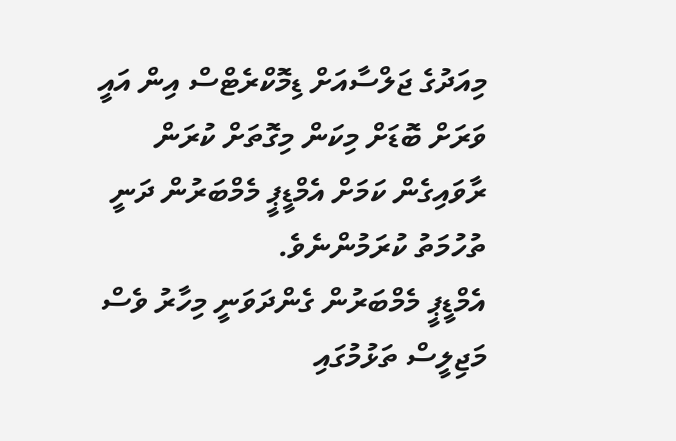މިއަދުގެ ޖަލްސާއަށް ޑިމޮކްރެޓްސް އިން އައީ ވަރަށް ބޮޑަށް މިކަން މިގޮތަށް ކުރަން ރާވައިގެން ކަމަށް އެމްޑީޕީ މެމްބަރުން ދަނީ ތުހުމަތު ކުރަމުންނެވެ.
އެމްޑީޕީ މެމްބަރުން ގެންދަވަނީ މިހާރު ވެސް މަޖިލީސް ތަޅުމުގައި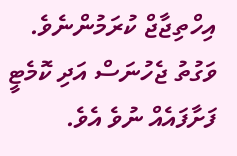އިހްތިޖާޖް ކުރަމުންނެވެ. ވަގުތު ޖެހުނަސް އަދި ކޮމެޓީ ފަށާފައެއް ނުވެ އެވެ.